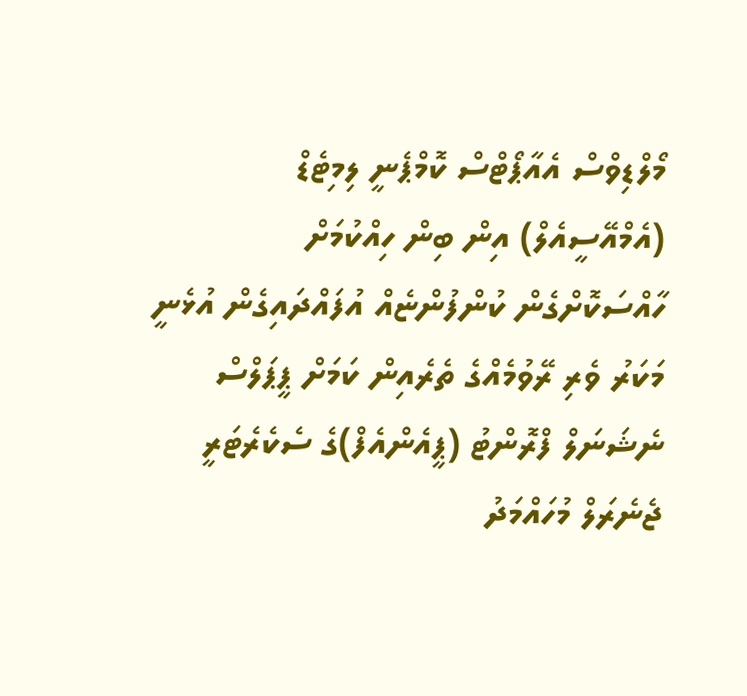މޯލްޑިވްސް އެއާޕޯޓްސް ކޮމްޕެނީ ލިމިޓެޑް (އެމްއޭސީއެލް) އިން ބިން ހިއްކުމަށް ހާއްސަކޮށްގެން ކުންފުންޏެއް އުފައްދައިގެން އުޅެނީ މަކަރު ވެރި ރޭވުމެއްގެ ތެރެއިން ކަމަށް ޕީޕަލްސް ނެޝަނަލް ފްރޮންޓު (ޕީއެންއެފް)ގެ ސެކެރެޓަރީ ޖެނެރަލް މުހައްމަދު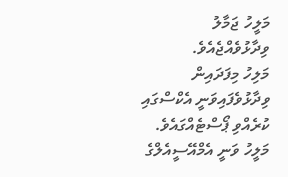މަލީހު ޖަމާލު ވިދާޅުވެއްޖެއެވެ.
މަލިހު މިފަދައިން ވިދާޅުވެފައިވަނީ އެކްސްގައި ކުރެއްވި ޕޯސްޓެއްގައެވެ.
މަލީހު ވަނީ އެމްއޭސީއެލްގެ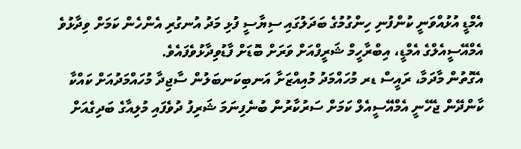އެމްޑީ އުޅުއްވަނީ ކުންފުނި ހިންގުމުގެ ބަދަލުގައި ސިޔާސީ ފުޅި މަދު އުނގުރި އެންހެން ކަމަށް ވިދާޅުވެ އެމްއޭސީއެލްގެ އެމްޑީ، އިބްރާހީމް ޝަރީފްއަށް ވަރަށް ބޮޑަށް ފާޑުވިދާޅުވެފައެވެ.
އެގޮތުން މާދަމާ، ރައީސް ޑރ މުހައްމަދު މުއިއްޒަށާ އަނބިކަނބަލުން ސާޖިދާ މުހައްމަދުއަށް ކައްކާ ކާންދޭން ޖެހޭނީ އެމްއޭސީއެލް ކަމަށް ސަރުކާރުން ބުނެފިނަމަ ޝަރިފު ދުވެފައި މުލިއާގެ ބަދިގެއަށް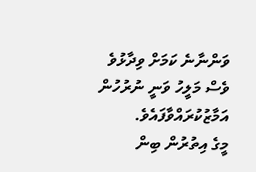ވަންނާނެ ކަމަށް ވިދާޅުވެ ވެސް މަލީހު ވަނީ ނުރުހުން އަމާޒުކުރައްވާފައެވެ.
މީގެ އިތުރުން ބިން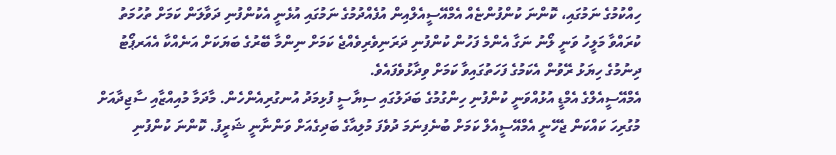ހިއްކުމުގެ ނަމުގައި، ކޮންނަ ކުންފުންޏެއް އެމްއޭސީއެލްއިން އުފެއްދުމުގެ ނަމުގައި އުޅެނީ އެކުންފުނި ދަވާލަން ކަމަށް ތުހުމަތު ކުރައްވާ މަލީހު ވަނީ ލޯނު ނަގާ އެންމެ ފަހުން ކުންފުނި ދަރަނިވެރިވެއްޖެ ކަމަށް ނިންމާ ބޭރުގެ ބަޔަކަށް އަނެއްކާ އެއަރޕޯޓު ދިނުމުގެ ހިޔަޅު ރޭވުން އެކަމުގެ ފަހަތުގައިވާ ކަމަށް ވިދާޅުވެފައެވެ.
އެމްއޭސީއެލްގެ އެމްޑީ އުޅުއްވަނީ ކުންފުނި ހިންގުމުގެ ބަދަލުގައި ސިޔާސީ ފުޅިމަދު އުނގުރިއެންހެން. މާދަމާ މުއިއްޒާއި ސާޖިދާއަށް މުގުރިހަ ކައްކަން ޖެހޭނީ އެމްއޭސީއެލް ކަމަށް ބުނެފިނަމަ ދުވެފަ މުލިއާގެ ބަދިގެއަށް ވަންނާނީ ޝަރީފު. ކޮންނަ ކުންފުނި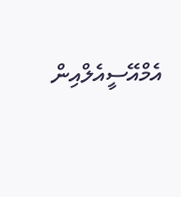އެމްއޭސީއެލްއިން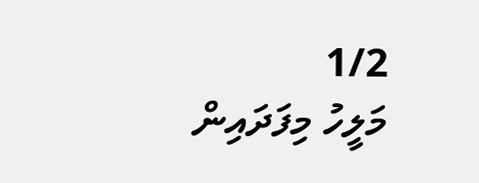1/2
މަލީހު މިފަދައިން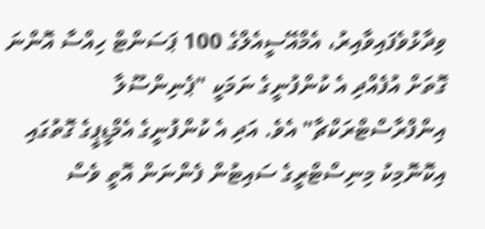ވިދާޅުވެފައިވާއިރު، އެމްއޭސީއެލްގެ 100 ޕަސަންޓް ހިއްސާ އޮންނަ ގޮތަށް އުފެއްދި އެ ކުންފުނީގެ ނަމަކީ "ޕެނިންސޫލާ އިންފްރާސްޓްރަކްޗާ" އެވެ. އަދި އެ ކުންފުނީގެ އެމްޑީޕީގެ ގޮތުގައި އިކޮނޮމިކު މިނިސްޓްރީގެ ސައިޓުން ފެންނަން އޮތީ ވެސް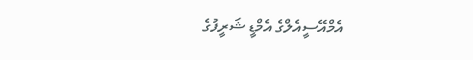އެމްއޭސީއެލްގެ އެމްޑީ ޝަރީފުގެ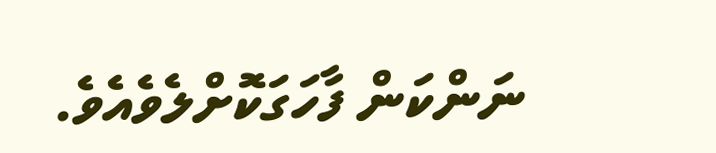ނަންކަން ފާހަގަކޮށްލެވެއެވެ.